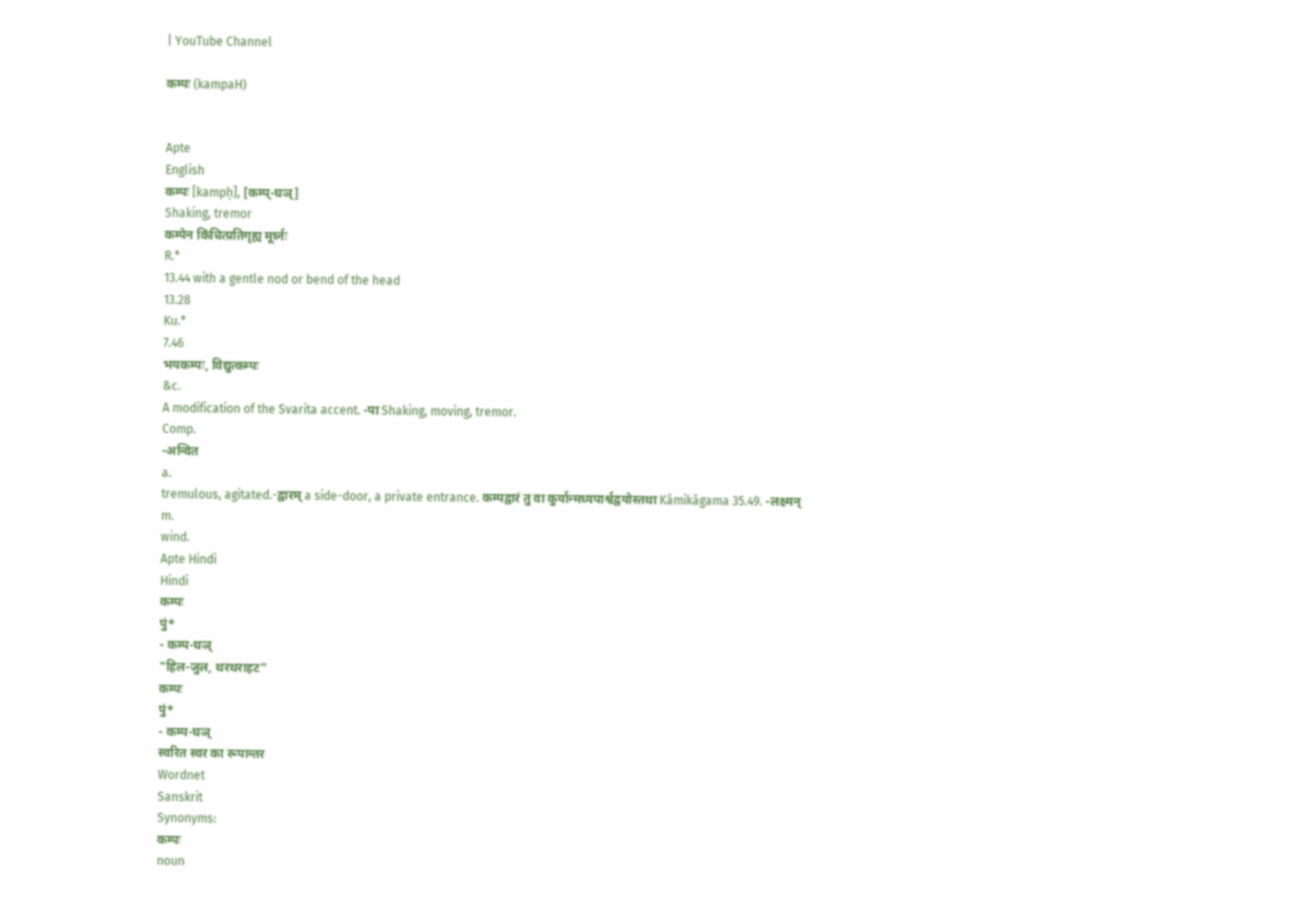| YouTube Channel

कम्पः (kampaH)


Apte
English
कम्पः [kampḥ], [कम्प्-घञ्]
Shaking, tremor
कम्पेन किंचित्प्रतिगृह्य मूर्घ्नः
R.*
13.44 with a gentle nod or bend of the head
13.28
Ku.*
7.46
भयकम्पः, विद्युत्कम्पः
&c.
A modification of the Svarita accent. -पा Shaking, moving, tremor.
Comp.
-अन्वित
a.
tremulous, agitated.-द्वारम् a side-door, a private entrance. कम्पद्वारं तु वा कुर्यान्मध्यपार्श्वद्वयोस्तथा Kāmikāgama 35.49. -लक्ष्मन्
m.
wind.
Apte Hindi
Hindi
कम्पः
पुं*
- कम्प-घञ्
"हिल-जुल, थरथराहट"
कम्पः
पुं*
- कम्प-घञ्
स्वरित स्वर का रूपान्तर
Wordnet
Sanskrit
Synonyms:
कम्पः
noun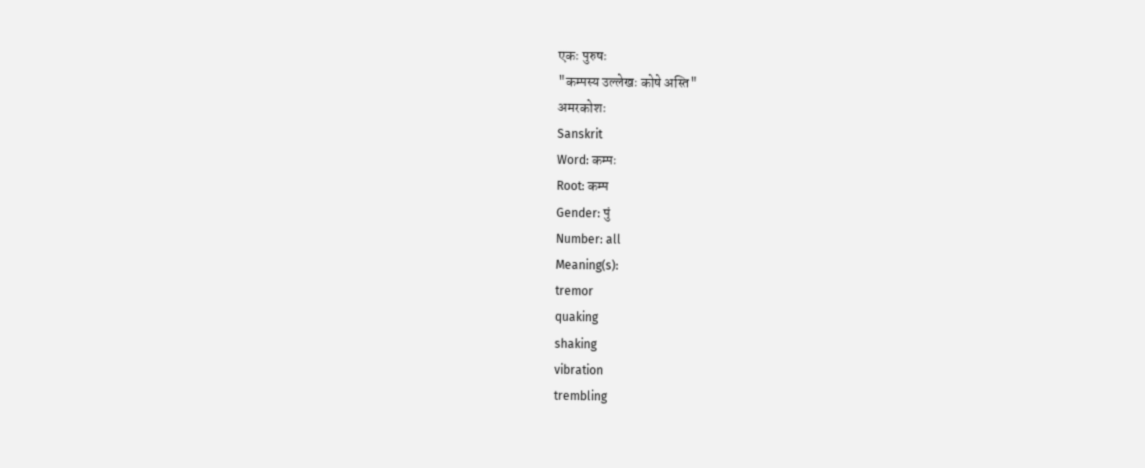एकः पुरुषः
"कम्पस्य उल्लेखः कोषे अस्ति"
अमरकोशः
Sanskrit
Word: कम्पः
Root: कम्प
Gender: पुं
Number: all
Meaning(s):
tremor
quaking
shaking
vibration
trembling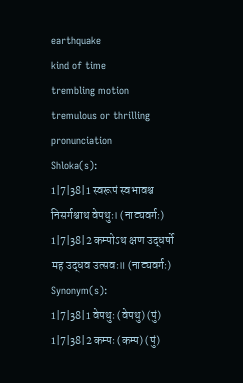earthquake
kind of time
trembling motion
tremulous or thrilling pronunciation
Shloka(s):
1|7|38|1 स्वरूपं स्वभावश्च निसर्गश्चाथ वेपथुः। (नाट्यवर्गः)
1|7|38|2 कम्पोऽथ क्षण उद्धर्षो मह उद्धव उत्सवः॥ (नाट्यवर्गः)
Synonym(s):
1|7|38|1 वेपथुः (वेपथु) (पुं)
1|7|38|2 कम्पः (कम्प) (पुं)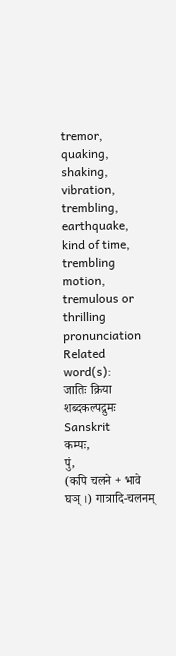tremor, quaking, shaking, vibration, trembling, earthquake, kind of time, trembling motion, tremulous or thrilling pronunciation
Related word(s):
जातिः क्रिया
शब्दकल्पद्रुमः
Sanskrit
कम्पः,
पुं,
(कपि चलने + भावे घञ् ।) गात्रादि-चलनम्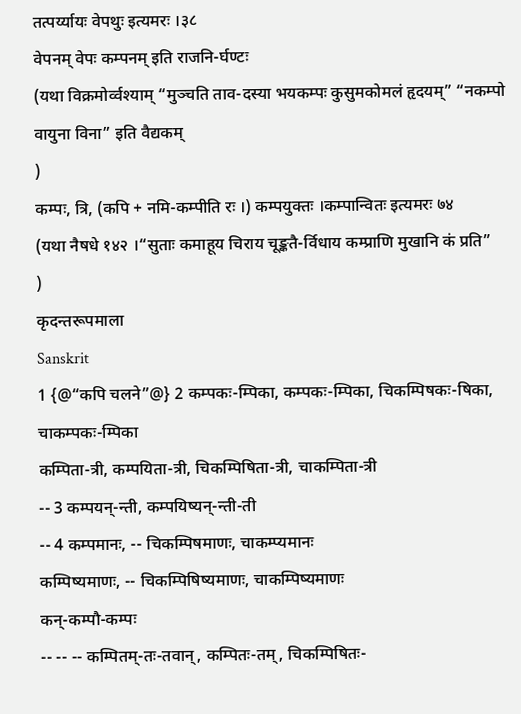तत्पर्य्यायः वेपथुः इत्यमरः ।३८
वेपनम् वेपः कम्पनम् इति राजनि-र्घण्टः
(यथा विक्रमोर्व्वश्याम् “मुञ्चति ताव-दस्या भयकम्पः कुसुमकोमलं हृदयम्” “नकम्पो वायुना विना” इति वैद्यकम्
)
कम्पः, त्रि, (कपि + नमि-कम्पीति रः ।) कम्पयुक्तः ।कम्पान्वितः इत्यमरः ७४
(यथा नैषधे १४२ ।“सुताः कमाहूय चिराय चूङ्कतै-र्विधाय कम्प्राणि मुखानि कं प्रति”
)
कृदन्तरूपमाला
Sanskrit
1 {@“कपि चलने”@} 2 कम्पकः-म्पिका, कम्पकः-म्पिका, चिकम्पिषकः-षिका, चाकम्पकः-म्पिका
कम्पिता-त्री, कम्पयिता-त्री, चिकम्पिषिता-त्री, चाकम्पिता-त्री
-- 3 कम्पयन्-न्ती, कम्पयिष्यन्-न्ती-ती
-- 4 कम्पमानः, -- चिकम्पिषमाणः, चाकम्प्यमानः
कम्पिष्यमाणः, -- चिकम्पिषिष्यमाणः, चाकम्पिष्यमाणः
कन्-कम्पौ-कम्पः
-- -- -- कम्पितम्-तः-तवान्, कम्पितः-तम्, चिकम्पिषितः-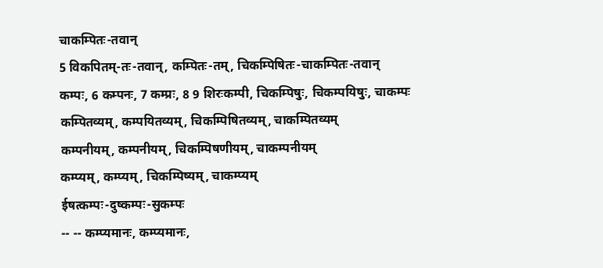चाकम्पितः-तवान्
5 विकपितम्-तः-तवान्, कम्पितः-तम्, चिकम्पिषितः-चाकम्पितः-तवान्
कम्पः, 6 कम्पनः, 7 कम्प्रः, 8 9 शिरःकम्पी, चिकम्पिषुः, चिकम्पयिषुः, चाकम्पः
कम्पितव्यम्, कम्पयितव्यम्, चिकम्पिषितव्यम्, चाकम्पितव्यम्
कम्पनीयम्, कम्पनीयम्, चिकम्पिषणीयम्, चाकम्पनीयम्
कम्प्यम्, कम्प्यम्, चिकम्पिष्यम्, चाकम्प्यम्
ईषत्कम्पः-दुष्कम्पः-सुकम्पः
-- -- कम्प्यमानः, कम्प्यमानः,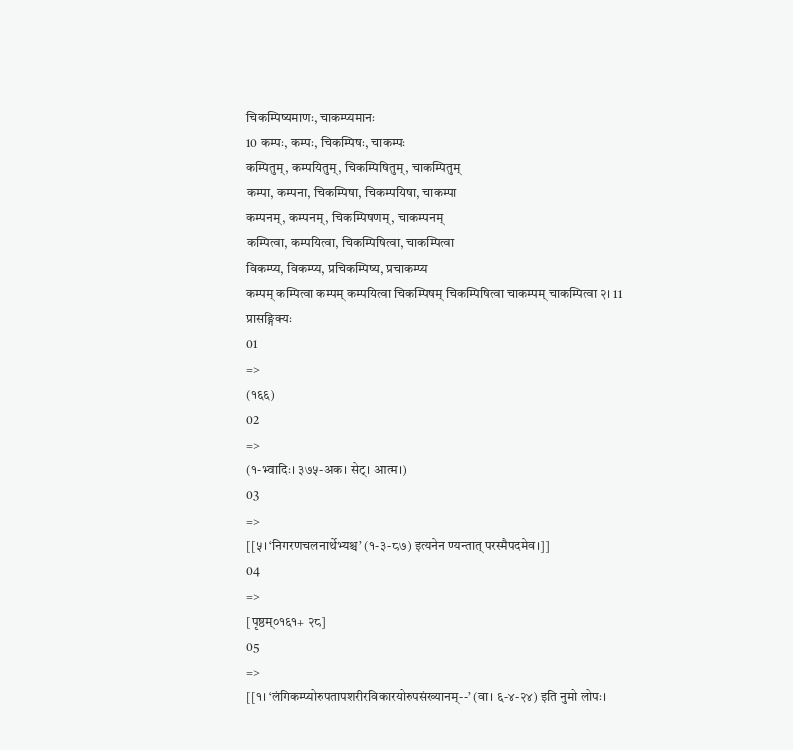चिकम्पिष्यमाणः, चाकम्प्यमानः
10 कम्पः, कम्पः, चिकम्पिषः, चाकम्पः
कम्पितुम्, कम्पयितुम्, चिकम्पिषितुम्, चाकम्पितुम्
कम्पा, कम्पना, चिकम्पिषा, चिकम्पयिषा, चाकम्पा
कम्पनम्, कम्पनम्, चिकम्पिषणम्, चाकम्पनम्
कम्पित्वा, कम्पयित्वा, चिकम्पिषित्वा, चाकम्पित्वा
विकम्प्य, विकम्प्य, प्रचिकम्पिष्य, प्रचाकम्प्य
कम्पम् कम्पित्वा कम्पम् कम्पयित्वा चिकम्पिषम् चिकम्पिषित्वा चाकम्पम् चाकम्पित्वा २। 11
प्रासङ्गिक्यः
01
=>
(१६६)
02
=>
(१-भ्वादिः। ३७५-अक। सेट्। आत्म।)
03
=>
[[५। ‘निगरणचलनार्थेभ्यश्च’ (१-३-८७) इत्यनेन ण्यन्तात् परस्मैपदमेव।]]
04
=>
[पृष्ठम्०१६१+ २८]
05
=>
[[१। ‘लंगिकम्प्योरुपतापशरीरविकारयोरुपसंख्यानम्--’ (वा। ६-४-२४) इति नुमो लोपः।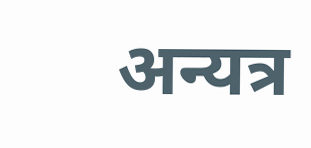अन्यत्र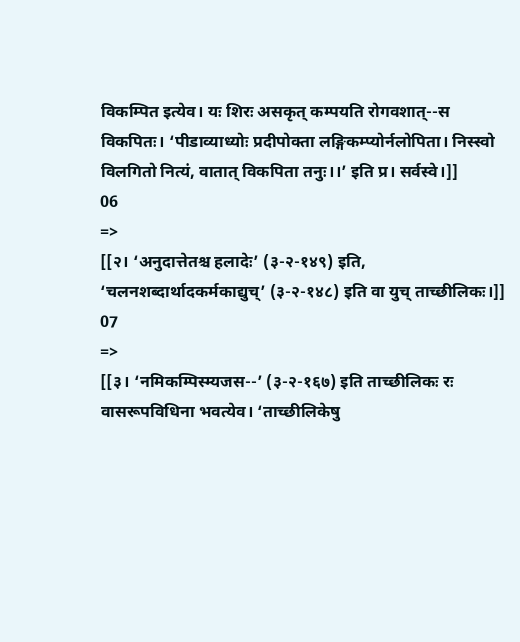विकम्पित इत्येव। यः शिरः असकृत् कम्पयति रोगवशात्--स विकपितः। ‘पीडाव्याध्योः प्रदीपोक्ता लङ्गिकम्प्योर्नलोपिता। निस्स्वो विलगितो नित्यं, वातात् विकपिता तनुः।।’ इति प्र। सर्वस्वे।]]
06
=>
[[२। ‘अनुदात्तेतश्च हलादेः’ (३-२-१४९) इति, ‘चलनशब्दार्थादकर्मकाद्युच्’ (३-२-१४८) इति वा युच् ताच्छीलिकः।]]
07
=>
[[३। ‘नमिकम्पिस्म्यजस--’ (३-२-१६७) इति ताच्छीलिकः रः वासरूपविधिना भवत्येव। ‘ताच्छीलिकेषु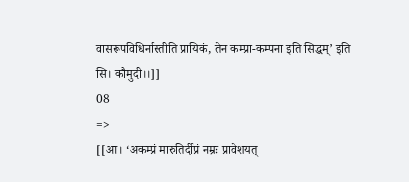वासरूपविधिर्नास्तीति प्रायिकं, तेन कम्प्रा-कम्पना इति सिद्धम्’ इति सि। कौमुदी।।]]
08
=>
[[आ। ‘अकम्प्रं मारुतिर्दीप्रं नम्रः प्रावेशयत्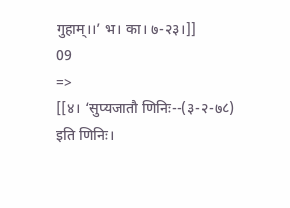गुहाम्।।’ भ। का। ७-२३।]]
09
=>
[[४। ‘सुप्यजातौ णिनिः--(३-२-७८) इति णिनिः।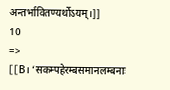अन्तर्भावितण्यर्थोऽयम्।]]
10
=>
[[B। ‘सकम्पहेरम्बसमानलम्बनाः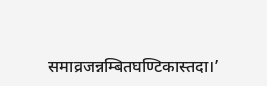समाव्रजन्नम्बितघण्टिकास्तदा।’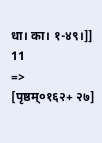धा। का। १-४९।]]
11
=>
[पृष्ठम्०१६२+ २७]